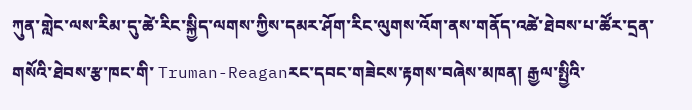ཀུན་གླེང་ལས་རིམ་དུ་ཚེ་རིང་སྐྱིད་ལགས་ཀྱིས་དམར་ཤོག་རིང་ལུགས་འོག་ནས་གནོད་འཚེ་ཐེབས་པ་ཚོར་དྲན་གསོའི་ཐེབས་རྩ་ཁང་གི་ Truman-Reaganརང་དབང་གཟེངས་རྟགས་བཞེས་མཁན། རྒྱལ་སྤྱིའི་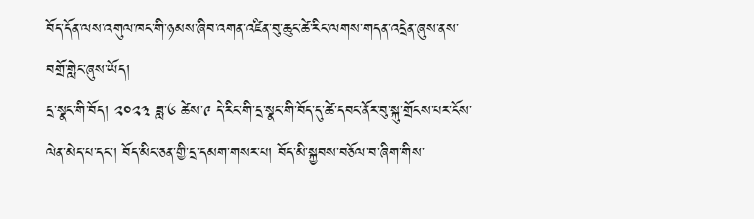བོད་དོན་ལས་འགུལ་ཁང་གི་ཉམས་ཞིབ་འགན་འཛིན་བུ་ཆུང་ཚེ་རིང་ལགས་གདན་འདྲེན་ཞུས་ནས་བགྲོ་གླེང་ཞུས་ཡོད།
དྲ་སྣང་གི་བོད། ༢༠༢༣ ཟླ་༦ ཚེས་༩ དེ་རིང་གི་དྲ་སྣང་གི་བོད་དུ་ཚེ་དབང་ནོར་བུ་སྐུ་གྲོངས་པར་ངོས་ལེན་མེད་པ་དང་། བོད་མིང་ཅན་གྱི་དྲ་དམག་གསར་པ། བོད་མི་སྐྱབས་བཅོལ་བ་ཞིག་གིས་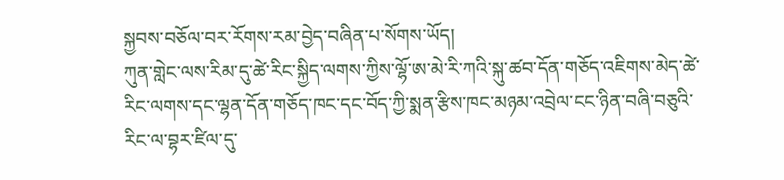སྐྱབས་བཅོལ་བར་རོགས་རམ་བྱེད་བཞིན་པ་སོགས་ཡོད།
ཀུན་གླེང་ལས་རིམ་དུ་ཚེ་རིང་སྐྱིད་ལགས་ཀྱིས་ལྷོ་ཨ་མེ་རི་ཀའི་སྐུ་ཚབ་དོན་གཅོད་འཇིགས་མེད་ཚེ་རིང་ལགས་དང་ལྷན་དོན་གཅོད་ཁང་དང་བོད་ཀྱི་སྨན་རྩིས་ཁང་མཉམ་འབྲེལ་ངང་ཉིན་བཞི་བཅུའི་རིང་ལ་བྷར་ཛིལ་དུ་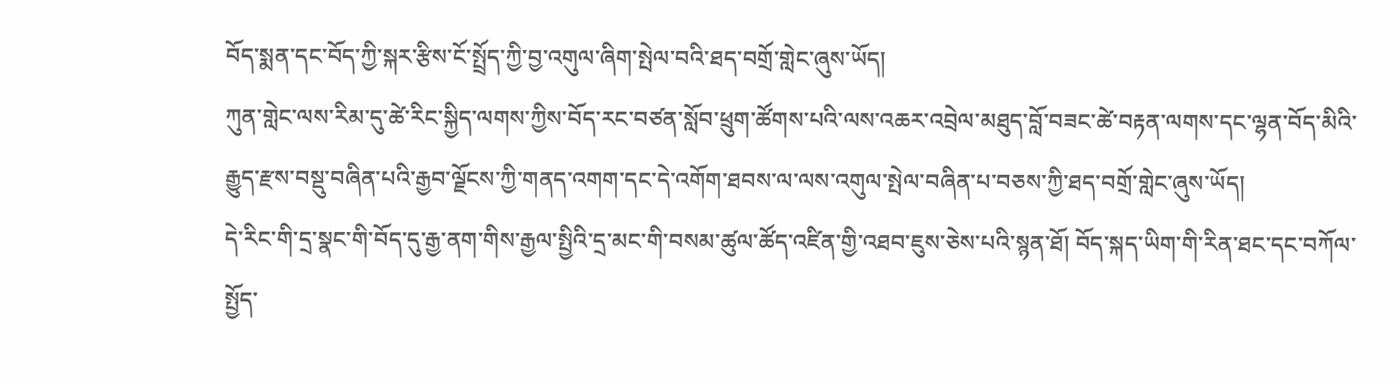བོད་སྨན་དང་བོད་ཀྱི་སྐར་རྩིས་ངོ་སྤྲོད་ཀྱི་བྱ་འགུལ་ཞིག་སྤེལ་བའི་ཐད་བགྲོ་གླེང་ཞུས་ཡོད།
ཀུན་གླེང་ལས་རིམ་དུ་ཚེ་རིང་སྐྱིད་ལགས་ཀྱིས་བོད་རང་བཙན་སློབ་ཕྲུག་ཚོགས་པའི་ལས་འཆར་འབྲེལ་མཐུད་བློ་བཟང་ཚེ་བརྟན་ལགས་དང་ལྷན་བོད་མིའི་རྒྱུད་རྫས་བསྡུ་བཞིན་པའི་རྒྱབ་ལྗོངས་ཀྱི་གནད་འགག་དང་དེ་འགོག་ཐབས་ལ་ལས་འགུལ་སྤེལ་བཞིན་པ་བཅས་ཀྱི་ཐད་བགྲོ་གླེང་ཞུས་ཡོད།
དེ་རིང་གི་དྲ་སྣང་གི་བོད་དུ་རྒྱ་ནག་གིས་རྒྱལ་སྤྱིའི་དྲ་མང་གི་བསམ་ཚུལ་ཚོད་འཛིན་གྱི་འཐབ་ཇུས་ཅེས་པའི་སྙན་ཐོ། བོད་སྐད་ཡིག་གི་རིན་ཐང་དང་བཀོལ་སྤྱོད་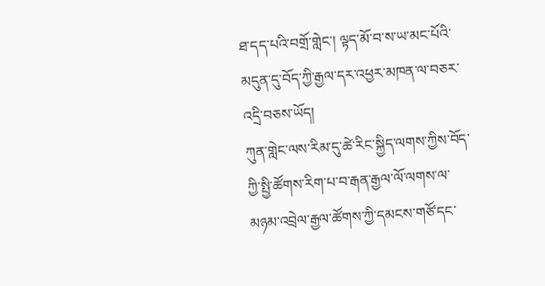ཐ་དད་པའི་བགྲོ་གླེང་། ལྟད་མོ་བ་ས་ཡ་མང་པོའི་མདུན་དུ་བོད་ཀྱི་རྒྱལ་དར་འཕྱར་མཁན་ལ་བཅར་འདྲི་བཅས་ཡོད།
ཀུན་གླེང་ལས་རིམ་དུ་ཚེ་རིང་སྐྱིད་ལགས་ཀྱིས་བོད་ཀྱི་སྤྱི་ཚོགས་རིག་པ་བ་རྒན་རྒྱལ་ལོ་ལགས་ལ་མཉམ་འབྲེལ་རྒྱལ་ཚོགས་ཀྱི་དམངས་གཙོ་དང་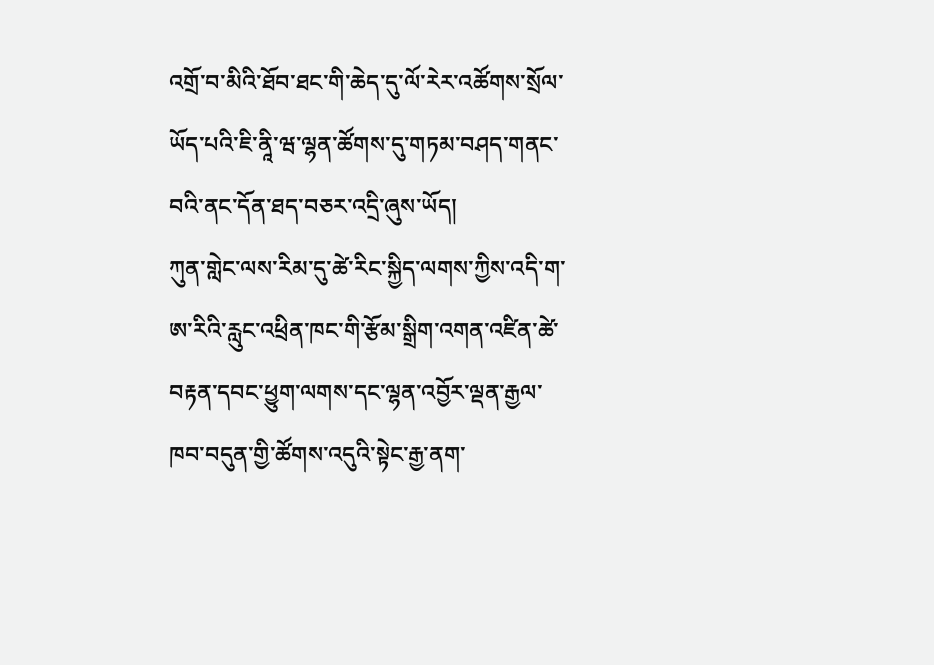འགྲོ་བ་མིའི་ཐོབ་ཐང་གི་ཆེད་དུ་ལོ་རེར་འཚོགས་སྲོལ་ཡོད་པའི་ཇི་ནཱི་ཝ་ལྷན་ཚོགས་དུ་གཏམ་བཤད་གནང་བའི་ནང་དོན་ཐད་བཅར་འདྲི་ཞུས་ཡོད།
ཀུན་གླེང་ལས་རིམ་དུ་ཚེ་རིང་སྐྱིད་ལགས་ཀྱིས་འདི་ག་ཨ་རིའི་རླུང་འཕྲིན་ཁང་གི་རྩོམ་སྒྲིག་འགན་འཛིན་ཚེ་བརྟན་དབང་ཕྱུག་ལགས་དང་ལྷན་འབྱོར་ལྡན་རྒྱལ་ཁབ་བདུན་གྱི་ཚོགས་འདུའི་སྟེང་རྒྱ་ནག་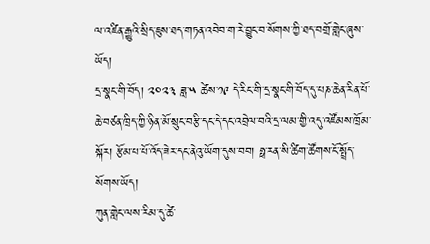ལ་འཛིན་རྒྱུའི་སྲིད་ཇུས་ཐད་གཏན་འབེབ་ག་རེ་བྱུང་བ་སོགས་ཀྱི་ཐད་བགྲོ་གླེང་ཞུས་ཡོད།
དྲ་སྣང་གི་བོད། ༢༠༢༣ ཟླ་༥ ཚེས་༡༩ དེ་རིང་གི་དྲ་སྣང་གི་བོད་དུ་པཎ་ཆེན་རིན་པོ་ཆེ་བཙན་ཁྲིད་ཀྱི་ཉིན་མོ་སྲུང་བརྩི་དང་དེ་དང་འབྲེལ་བའི་དྲ་ལམ་གྱི་འདུ་འཛོམས་ཁྲོམ་སྐོར། རྩོམ་པ་པོ་འོད་ཟེར་དང་ནེའུ་ཡོག་དུས་བབ། ཧྥ་རན་སི་ཚིག་ཚོགས་ངོ་སྤྲོད་སོགས་ཡོད།
ཀུན་གླེང་ལས་རིམ་དུ་ཚེ་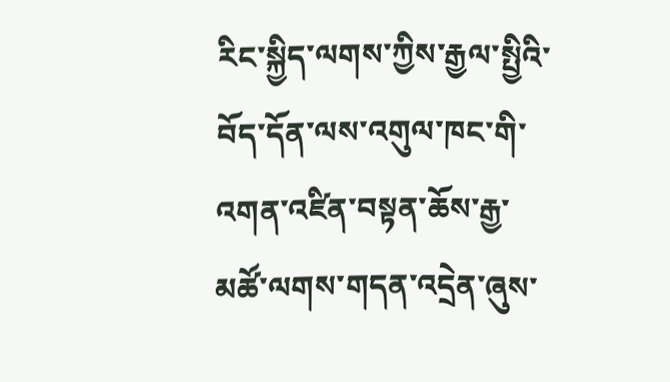རིང་སྐྱིད་ལགས་ཀྱིས་རྒྱལ་སྤྱིའི་བོད་དོན་ལས་འགུལ་ཁང་གི་འགན་འཛིན་བསྟན་ཆོས་རྒྱ་མཚོ་ལགས་གདན་འདྲེན་ཞུས་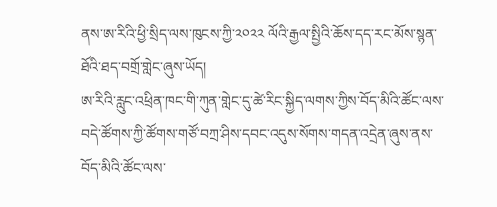ནས་ཨ་རིའི་ཕྱི་སྲིད་ལས་ཁུངས་ཀྱི་༢༠༢༢ ལོའི་རྒྱལ་སྤྱིའི་ཆོས་དད་རང་མོས་སྙན་ཐོའི་ཐད་བགྲོ་གླེང་ཞུས་ཡོད།
ཨ་རིའི་རླུང་འཕྲིན་ཁང་གི་ཀུན་གླེང་དུ་ཚེ་རིང་སྐྱིད་ལགས་ཀྱིས་བོད་མིའི་ཚོང་ལས་བདེ་ཚོགས་ཀྱི་ཚོགས་གཙོ་བཀྲ་ཤིས་དབང་འདུས་སོགས་གདན་འདྲེན་ཞུས་ནས་བོད་མིའི་ཚོང་ལས་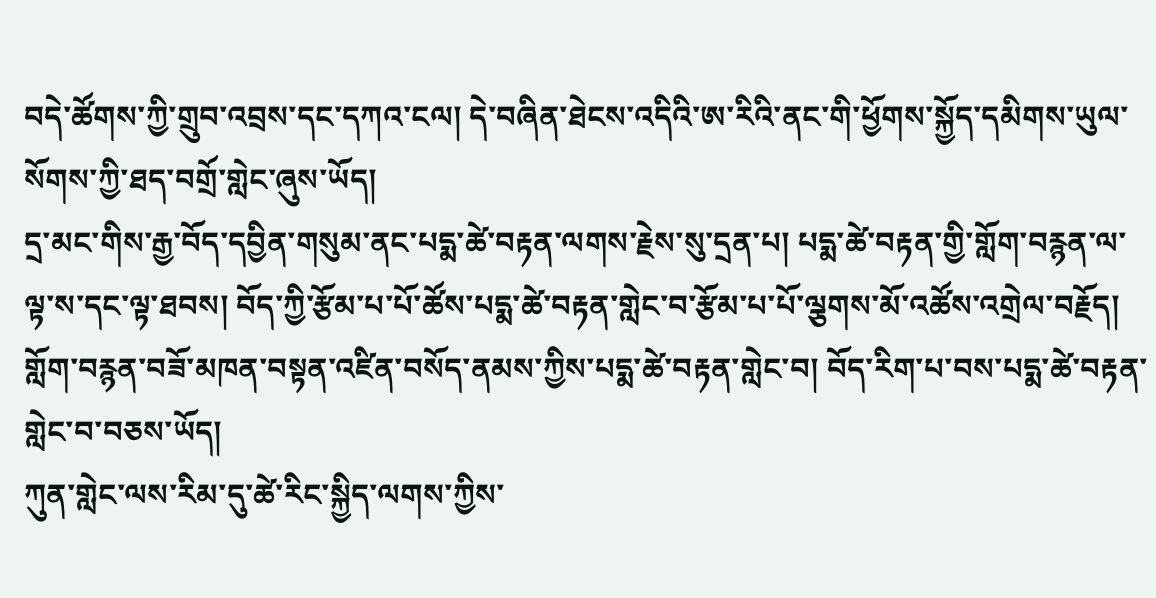བདེ་ཚོགས་ཀྱི་གྲུབ་འབྲས་དང་དཀའ་ངལ། དེ་བཞིན་ཐེངས་འདིའི་ཨ་རིའི་ནང་གི་ཕྱོགས་སྐྱོད་དམིགས་ཡུལ་སོགས་ཀྱི་ཐད་བགྲོ་གླེང་ཞུས་ཡོད།
དྲ་མང་གིས་རྒྱ་བོད་དབྱིན་གསུམ་ནང་པདྨ་ཚེ་བརྟན་ལགས་རྗེས་སུ་དྲན་པ། པདྨ་ཚེ་བརྟན་གྱི་གློག་བརྙན་ལ་ལྟ་ས་དང་ལྟ་ཐབས། བོད་ཀྱི་རྩོམ་པ་པོ་ཚོས་པདྨ་ཚེ་བརྟན་གླེང་བ་རྩོམ་པ་པོ་ལྕགས་མོ་འཚོས་འགྲེལ་བརྗོད། གློག་བརྙན་བཟོ་མཁན་བསྟན་འཛིན་བསོད་ནམས་ཀྱིས་པདྨ་ཚེ་བརྟན་གླེང་བ། བོད་རིག་པ་བས་པདྨ་ཚེ་བརྟན་གླེང་བ་བཅས་ཡོད།
ཀུན་གླེང་ལས་རིམ་དུ་ཚེ་རིང་སྐྱིད་ལགས་ཀྱིས་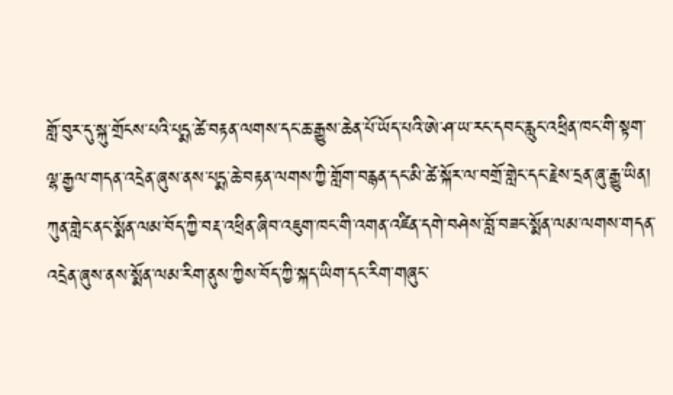གློ་བུར་དུ་སྐུ་གྲོངས་པའི་པདྨ་ཚེ་བརྟན་ལགས་དང་ཆ་རྒྱུས་ཆེན་པོ་ཡོད་པའི་ཨེ་ཤ་ཡ་རང་དབང་རླུང་འཕྲིན་ཁང་གི་སྟག་ལྷ་རྒྱལ་གདན་འདྲེན་ཞུས་ནས་པདྨ་ཆེ་བརྟན་ལགས་ཀྱི་གློག་བརྙན་དང་མི་ཚེ་སྐོར་ལ་བགྲོ་གླེང་དང་རྗེས་དྲན་ཞུ་རྒྱུ་ཡིན།
ཀུན་གླེང་ནང་སྨོན་ལམ་བོད་ཀྱི་བརྡ་འཕྲིན་ཞིབ་འཇུག་ཁང་གི་འགན་འཛིན་དགེ་བཤེས་བློ་བཟང་སྨོན་ལམ་ལགས་གདན་འདྲེན་ཞུས་ནས་སྨོན་ལམ་རིག་ནུས་ཀྱིས་བོད་ཀྱི་སྐད་ཡིག་དང་རིག་གཞུང་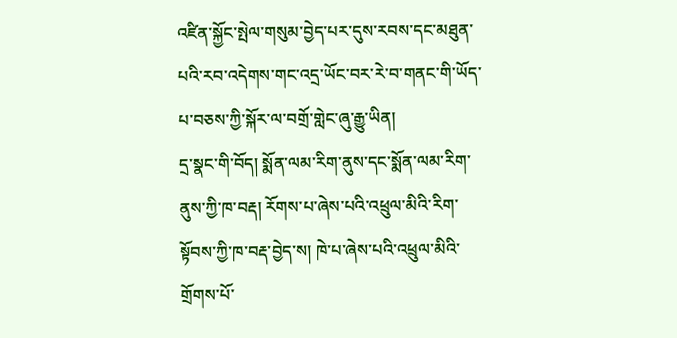འཛིན་སྐྱོང་སྤེལ་གསུམ་བྱེད་པར་དུས་རབས་དང་མཐུན་པའི་རབ་འདེགས་གང་འདྲ་ཡོང་བར་རེ་བ་གནང་གི་ཡོད་པ་བཅས་ཀྱི་སྐོར་ལ་བགྲོ་གླེང་ཞུ་རྒྱུ་ཡིན།
དྲ་སྣང་གི་བོད། སྨོན་ལམ་རིག་ནུས་དང་སྨོན་ལམ་རིག་ནུས་ཀྱི་ཁ་བརྡ། རོགས་པ་ཞེས་པའི་འཕྲུལ་མིའི་རིག་སྟོབས་ཀྱི་ཁ་བརྡ་བྱེད་ས། ཁེ་པ་ཞེས་པའི་འཕྲུལ་མིའི་གྲོགས་པོ་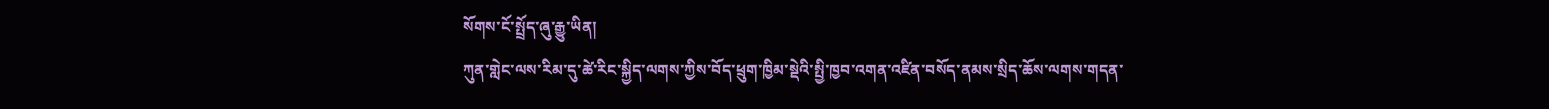སོགས་ངོ་སྤྲོད་ཞུ་རྒྱུ་ཡིན།
ཀུན་གླེང་ལས་རིམ་དུ་ཚེ་རིང་སྐྱིད་ལགས་ཀྱིས་བོད་ཕྲུག་ཁྱིམ་སྡེའི་སྤྱི་ཁྱབ་འགན་འཛིན་བསོད་ནམས་སྲིད་ཆོས་ལགས་གདན་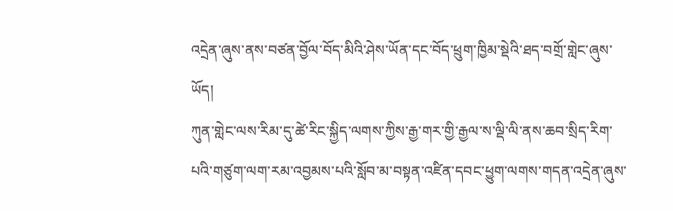འདྲེན་ཞུས་ནས་བཙན་བྱོལ་བོད་མིའི་ཤེས་ཡོན་དང་བོད་ཕྲུག་ཁྱིམ་སྡེའི་ཐད་བགྲོ་གླེང་ཞུས་ཡོད།
ཀུན་གླེང་ལས་རིམ་དུ་ཚེ་རིང་སྐྱིད་ལགས་ཀྱིས་རྒྱ་གར་གྱི་རྒྱལ་ས་ལྡི་ལི་ནས་ཆབ་སྲིད་རིག་པའི་གཙུག་ལག་རམ་འབྱམས་པའི་སློབ་མ་བསྟན་འཛིན་དབང་ཕྱུག་ལགས་གདན་འདྲེན་ཞུས་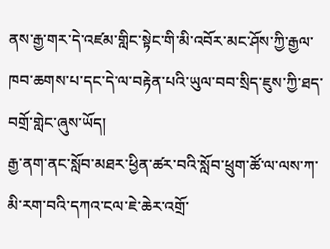ནས་རྒྱ་གར་དེ་འཛམ་གླིང་སྟེང་གི་མི་འབོར་མང་ཤོས་ཀྱི་རྒྱལ་ཁབ་ཆགས་པ་དང་དེ་ལ་བརྟེན་པའི་ཡུལ་བབ་སྲིད་ཇུས་ཀྱི་ཐད་བགྲོ་གླེང་ཞུས་ཡོད།
རྒྱ་ནག་ནང་སློབ་མཐར་ཕྱིན་ཚར་བའི་སློབ་ཕྲུག་ཚོ་ལ་ལས་ཀ་མི་རག་བའི་དཀའ་ངལ་ཇེ་ཆེར་འགྲོ་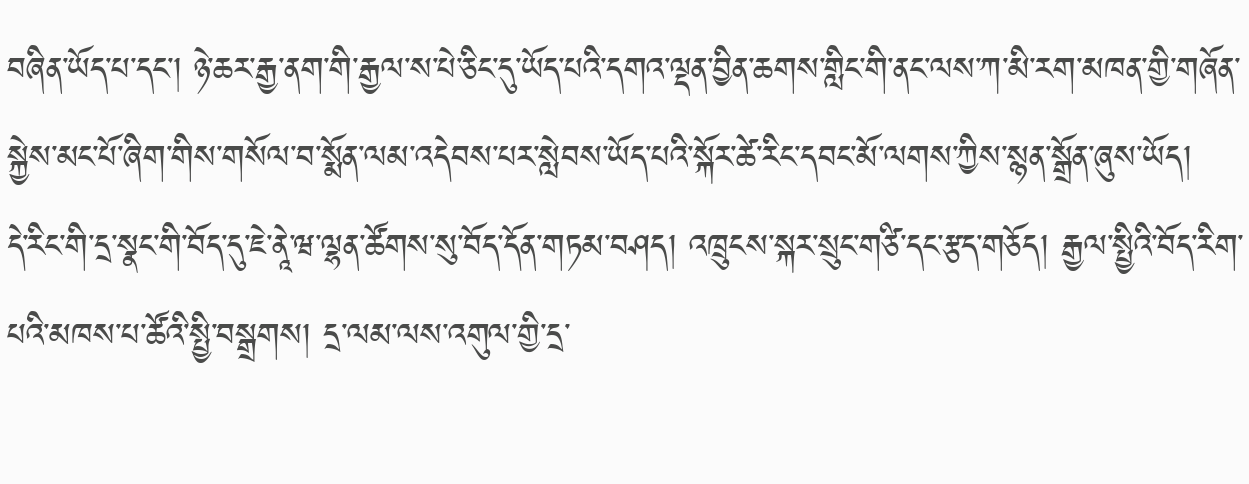བཞིན་ཡོད་པ་དང་། ཉེ་ཆར་རྒྱ་ནག་གི་རྒྱལ་ས་པེ་ཅིང་དུ་ཡོད་པའི་དགའ་ལྡན་བྱིན་ཆགས་གླིང་གི་ནང་ལས་ཀ་མི་རག་མཁན་གྱི་གཞོན་སྐྱེས་མང་པོ་ཞིག་གིས་གསོལ་བ་སྨོན་ལམ་འདེབས་པར་སླེབས་ཡོད་པའི་སྐོར་ཚེ་རིང་དབང་མོ་ལགས་ཀྱིས་སྙན་སྒྲོན་ཞུས་ཡོད།
དེ་རིང་གི་དྲ་སྣང་གི་བོད་དུ་ཇེ་ནཱེ་ཝ་ལྷན་ཚོགས་སུ་བོད་དོན་གཏམ་བཤད། འཁྲུངས་སྐར་སྲུང་གཙི་དང་རྩད་གཅོད། རྒྱལ་སྤྱིའི་བོད་རིག་པའི་མཁས་པ་ཚོའི་སྤྱི་བསྒྲགས། དྲ་ལམ་ལས་འགུལ་གྱི་དྲ་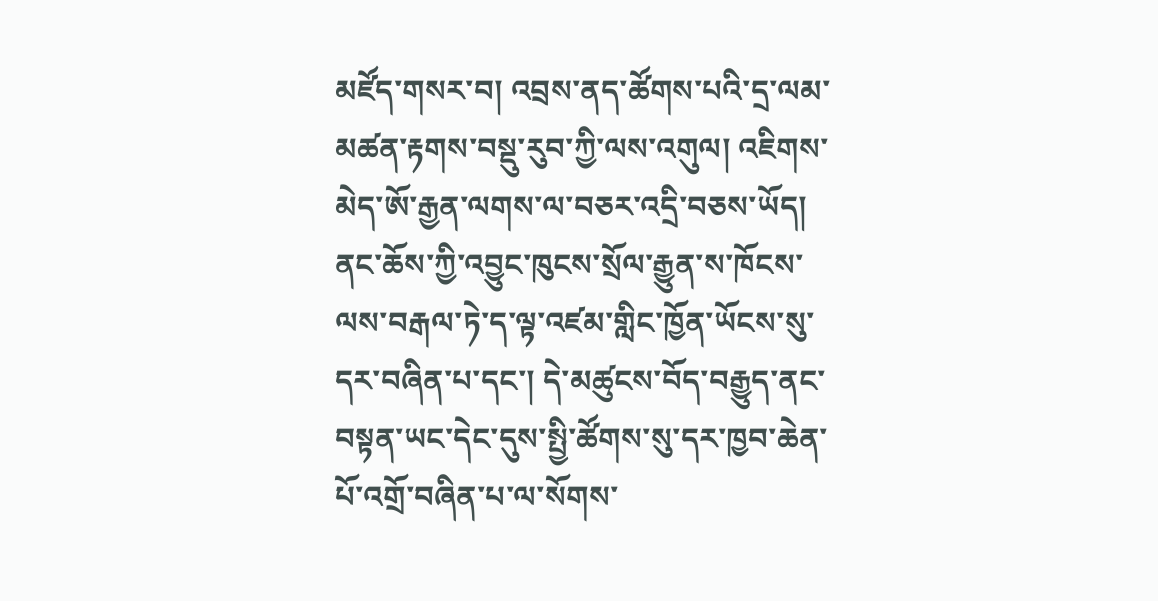མཛོད་གསར་བ། འབྲས་ནད་ཚོགས་པའི་དྲ་ལམ་མཚན་རྟགས་བསྡུ་རུབ་ཀྱི་ལས་འགུལ། འཇིགས་མེད་ཨོ་རྒྱན་ལགས་ལ་བཅར་འདྲི་བཅས་ཡོད།
ནང་ཆོས་ཀྱི་འབྱུང་ཁུངས་སྲོལ་རྒྱུན་ས་ཁོངས་ལས་བརྒལ་ཏེ་ད་ལྟ་འཛམ་གླིང་ཁྱོན་ཡོངས་སུ་དར་བཞིན་པ་དང་། དེ་མཚུངས་བོད་བརྒྱུད་ནང་བསྟན་ཡང་དེང་དུས་སྤྱི་ཚོགས་སུ་དར་ཁྱབ་ཆེན་པོ་འགྲོ་བཞིན་པ་ལ་སོགས་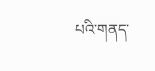པའི་གནད་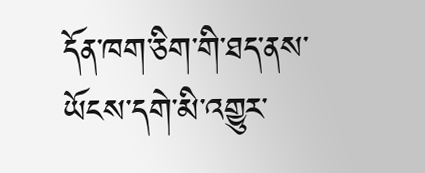དོན་ཁག་ཅིག་གི་ཐད་ནས་ཡོངས་དགེ་མི་འགྱུར་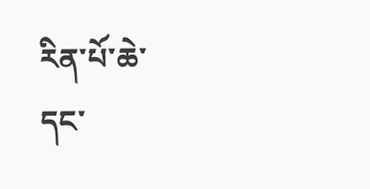རིན་པོ་ཆེ་དང་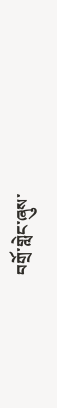བགྲོ་གླེང་ཞུས་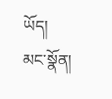ཡོད།
མང་སྣོན།